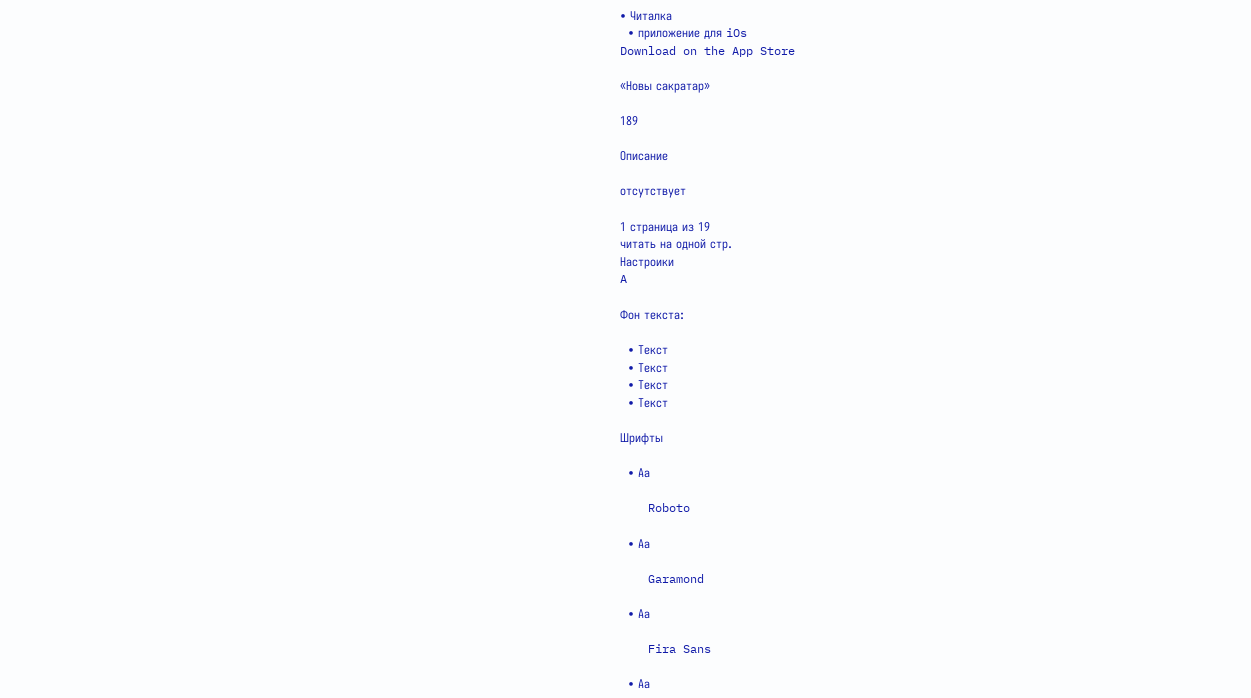• Читалка
  • приложение для iOs
Download on the App Store

«Новы сакратар»

189

Описание

отсутствует

1 страница из 19
читать на одной стр.
Настроики
A

Фон текста:

  • Текст
  • Текст
  • Текст
  • Текст

Шрифты

  • Аа

    Roboto

  • Аа

    Garamond

  • Аа

    Fira Sans

  • Аа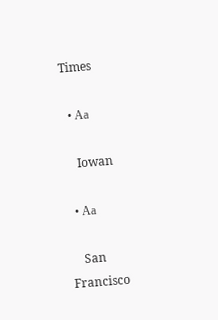Times

  • Аа

    Iowan

  • Аа

    San Francisco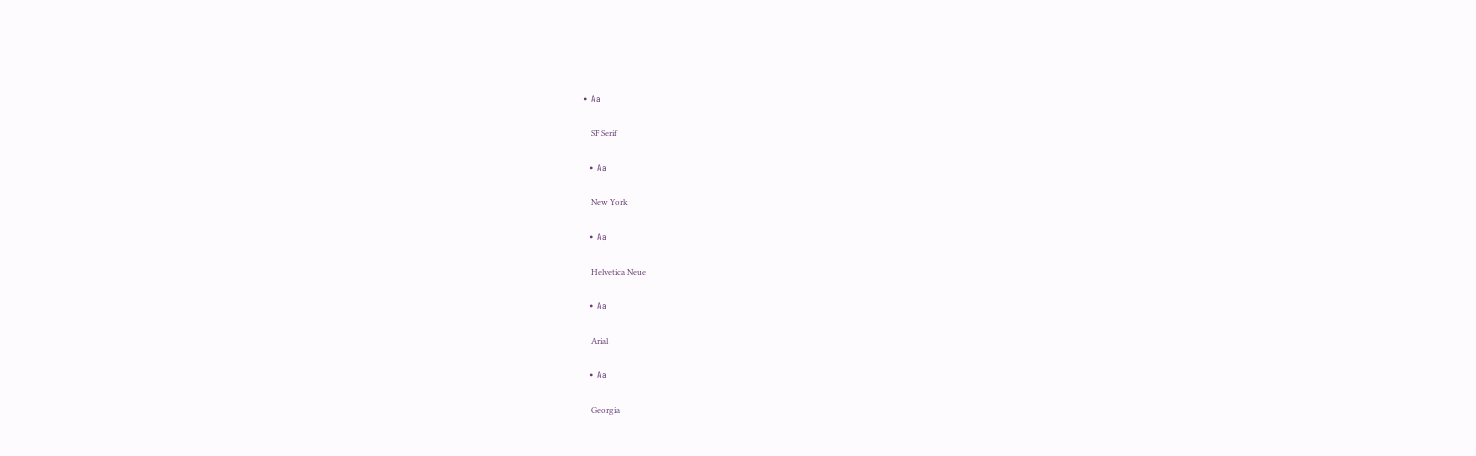• Аа

    SF Serif

  • Аа

    New York

  • Аа

    Helvetica Neue

  • Аа

    Arial

  • Аа

    Georgia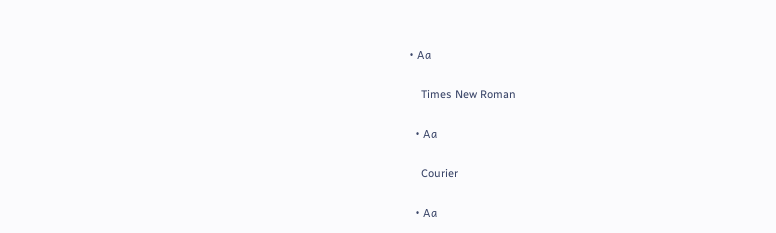• Аа

    Times New Roman

  • Аа

    Courier

  • Аа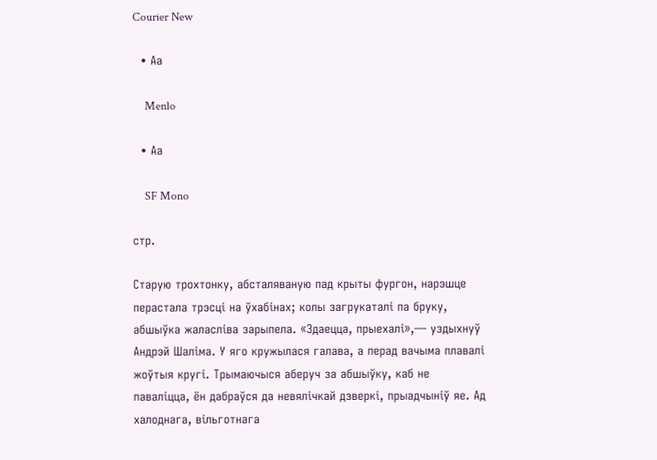Courier New

  • Аа

    Menlo

  • Аа

    SF Mono

стр.

Старую трохтонку, абсталяваную пад крыты фургон, нарэшце перастала трэсці на ўхабінах; колы загрукаталі па бруку, абшыўка жаласліва зарыпела. «Здаецца, прыехалі»,— уздыхнуў Андрэй Шаліма. У яго кружылася галава, а перад вачыма плавалі жоўтыя кругі. Трымаючыся аберуч за абшыўку, каб не паваліцца, ён дабраўся да невялічкай дзверкі, прыадчыніў яе. Ад халоднага, вільготнага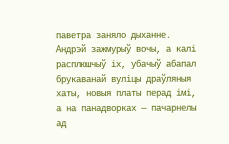паветра заняло дыханне. Андрэй зажмурыў вочы, а калі расплюшчыў іх, убачыў абапал брукаванай вуліцы драўляныя хаты, новыя платы перад імі, а на панадворках — пачарнелы ад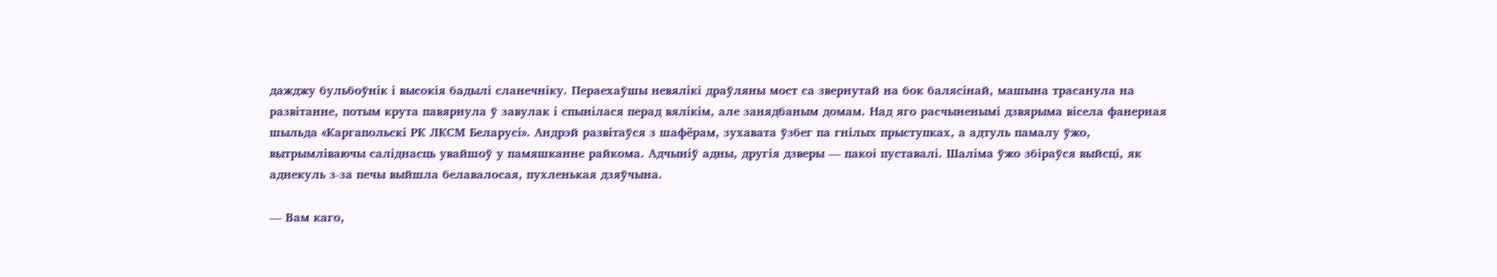дажджу бульбоўнік і высокія бадылі сланечніку. Пераехаўшы невялікі драўляны мост са звернутай на бок балясінай, машына трасанула на развітанне, потым крута павярнула ў завулак і спынілася перад вялікім, але занядбаным домам. Над яго расчыненымі дзвярыма вісела фанерная шыльда «Каргапольскі РК ЛКСМ Беларусі». Андрэй развітаўся з шафёрам, зухавата ўзбег па гнілых прыступках, а адтуль памалу ўжо, вытрымліваючы саліднасць увайшоў у памяшканне райкома. Адчыніў адны, другія дзверы — пакоі пуставалі. Шаліма ўжо збіраўся выйсці, як аднекуль з-за печы выйшла белавалосая, пухленькая дзяўчына.

— Вам каго,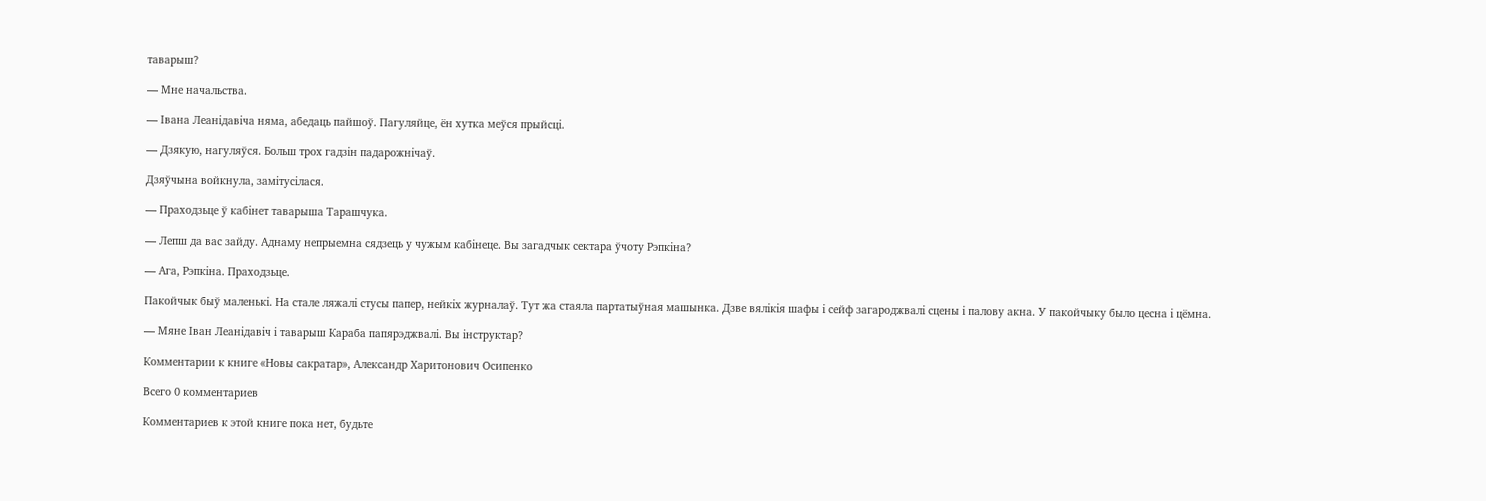таварыш?

— Мне начальства.

— Івана Леанідавіча няма, абедаць пайшоў. Пагуляйце, ён хутка меўся прыйсці.

— Дзякую, нагуляўся. Больш трох гадзін падарожнічаў.

Дзяўчына войкнула, замітусілася.

— Праходзьце ў кабінет таварыша Тарашчука.

— Лепш да вас зайду. Аднаму непрыемна сядзець у чужым кабінеце. Вы загадчык сектара ўчоту Рэпкіна?

— Ага, Рэпкіна. Праходзьце.

Пакойчык быў маленькі. На стале ляжалі стусы папер, нейкіх журналаў. Тут жа стаяла партатыўная машынка. Дзве вялікія шафы і сейф загароджвалі сцены і палову акна. У пакойчыку было цесна і цёмна.

— Мяне Іван Леанідавіч і таварыш Караба папярэджвалі. Вы інструктар?

Комментарии к книге «Новы сакратар», Александр Харитонович Осипенко

Всего 0 комментариев

Комментариев к этой книге пока нет, будьте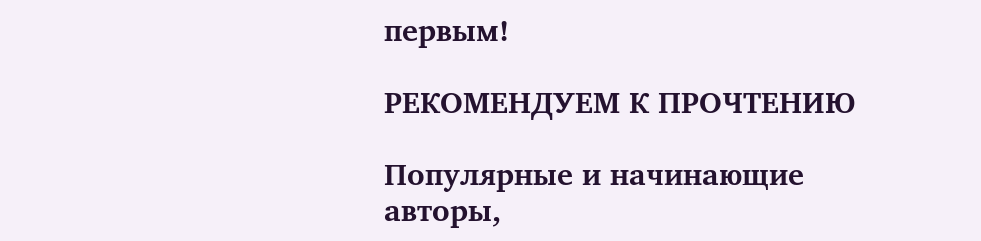первым!

РЕКОМЕНДУЕМ К ПРОЧТЕНИЮ

Популярные и начинающие авторы,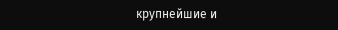крупнейшие и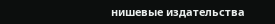нишевые издательства